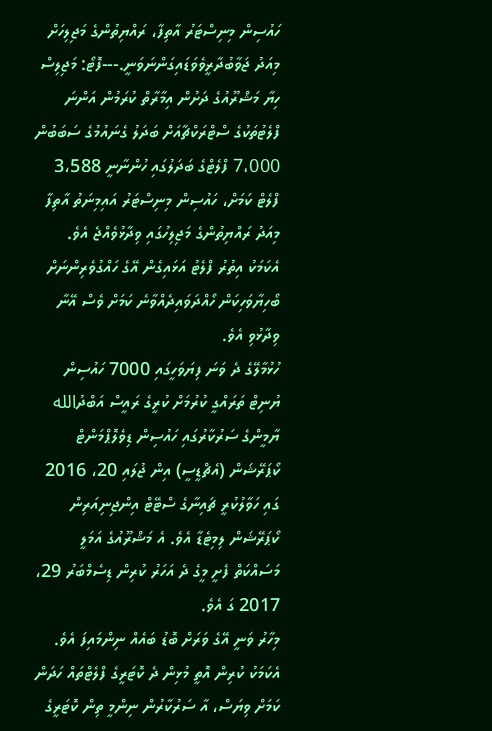ހައުސިން މިނިސްޓަރު އާތިފާ، ރައްޔިތުންގެ މަޖިލިހަށް މިއަދު ޖަވާބުދާރީވެވަޑައިގަންނަވަނީ.---ފޮޓޯ: މަޖިލިސް
ހިޔާ މަޝްރޫއުގެ ދަށުން އިމާރާތް ކުރަމުން އަންނަ ފްލެޓުތަކުގެ ސްޓްރަކްޗާއަށް ބަދަލު ގެނައުމުގެ ސަބަބުން 7،000 ފްލެޓްގެ ބަދަލުގައި ހުންނާނީ 3،588 ފްލެޓް ކަމަށް، ހައުސިން މިނިސްޓަރު އައިމިނަތު އާތިފާ މިއަދު ރައްޔިތުންގެ މަޖިލިހުގައި ވިދާޅުވެއްޖެ އެވެ.
އެކަމަކު އިތުރު ފްލެޓު އަޅައިގެން އޭގެ ހައްގުވެރިންނަށް ބޯހިޔާވަހިކަން ހޯއްދަވައިދެއްވާނެ ކަމަށް ވެސް އޭނާ ވިދާޅުވި އެވެ.
ހުޅުމާލޭގެ ދެ ވަނަ ފިޔަވަހީގައި 7000 ހައުސިން ޔުނިޓް ތަރައްގީ ކުރުމަށް ކުރީގެ ރައީސް އަބްދުالله ޔާމީންގެ ސަރުކާރުގައި ހައުސިން ޑިވެލޮޕްމަންޓް ކޯޕަރޭޝަން (އެޗްޑީސީ) އިން ޖުލައި 20، 2016 ގައި ހަވާލުކުރީ ޗައިނާގެ ސްޓޭޓް އިންޖިނިއަރިން ކޯޕަރޭޝަން ލިމިޓެޑާ އެވެ. އެ މަޝްރޫއުގެ އަމަލީ މަސައްކަތް ފެށީ މީގެ ދެ އަހަރު ކުރިން ޑިސެމްބަރު 29، 2017 ގަ އެވެ.
މިހާރު ވަނީ އޭގެ ވަރަށް ބޮޑު ބައެއް ނިންމައިފަ އެވެ. އެކަމަކު ކުރިން އޮތީ މުޅިން ދެ ކޮޓަރީގެ ފްލެޓްތައް ހަދަން ކަމަށް ވިޔަސް، އާ ސަރުކާރުން ނިންމީ ތިން ކޮޓަރީގެ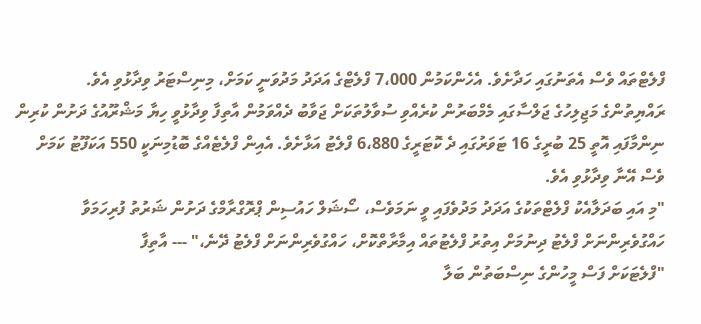ފްލެޓްތައް ވެސް އެތަނުގައި ހަދާށެވެ. އެހެންކަމުން 7،000 ފްލެޓްގެ އަދަދު މަދުވަނީ ކަމަށް، މިނިސްޓަރު ވިދާޅުވި އެވެ.
ރައްޔިތުންގެ މަޖިލިހުގެ ޖަލްސާގައި މެމްބަރުން ކުރެއްވި ސުވާލުތަކަށް ޖަވާބު ދެއްވަމުން އާތިފާ ވިދާޅުވީ ހިޔާ މަޝްރޫއުގެ ދަށުން ކުރިން ނިންމާފައި އޮތީ 25 ބުރީގެ 16 ޓަވަރުގައި ދެ ކޮޓަރީގެ 6،880 ފްލެޓު އަޅާށެވެ. އެއިން ފްލެޓެއްގެ ބޮޑުމިނަކީ 550 އަކަފޫޓު ކަމަށް ވެސް އޭނާ ވިދާޅުވި އެވެ.
"މި އައި ބަދަލާއެކު ފްލެޓްތަކުގެ އަދަދު މަދުވެފައި ވީ ނަމަވެސް، ސޯޝަލް ހައުސިން ޕްރޮގްރާމްގެ ދަށުން ޝަރުތު ފުރިހަމަވާ ހައްގުވެރިންނަށް ފްލެޓު ދިނުމަށް އިތުރު ފްލެޓުތައް އިމާރާތްކޮށް، ހައްގުވެރިންނަށް ފްލެޓު ދޭނެ،" --- އާތިފާ
"ފްލެޓަކަށް ފަސް މީހުންގެ ނިސްބަތުން ބަލާ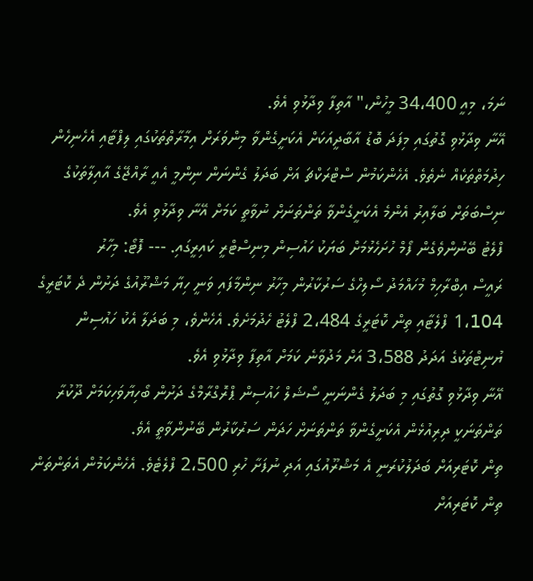ނަމަ، މިއީ 34،400 މީހުން،" އާތިފާ ވިދާޅުވި އެވެ.
އޭނާ ވިދާޅުވި ގޮތުގައި މިފަދަ ބޮޑު އާބާދީއަކަށް އެކަށީގެންވާ މިންވަރަށް އިމާރާތްތަކުގައި ލިފްޓާއި އެހެނިހެން ހިދުމަތްތަކެއް ނެތެވެ. އެހެންކަމުން ސްޓްރަކްޗަ އަށް ބަދަލު ގެންނަން ނިންމީ އެއީ ރާއްޖޭގެ އާއިލާތަކުގެ ނިސްބަތަށް ބަލާއިރު އެންމެ އެކަށީގެންވާ ތަންތަނަށް ނުވާތީ ކަމަށް އޭނާ ވިދާޅުވި އެވެ.
ފްލެޓު ބޭނުންވެގެން ފޯމް ހުށަހެޅުމަށް ބަޔަކު ހައުސިން މިނިސްޓްރީ ކައިރީގައި. --- ފޮޓޯ: މިހާރު
ރައީސް އިބްރާހިމް މުހައްމަދު ސޯލިހްގެ ސަރުކާރުން މިހާރު ނިންމާފައި ވަނީ ހިޔާ މަޝްރޫއުގެ ދަށުން ދެ ކޮޓަރީގެ 1،104 ފްލެޓާއި ތިން ކޮޓަރީގެ 2،484 ފްލެޓު ހެދުމަށެވެ. އެހެންވެ، މި ބަދަލާ އެކު ހައުސިން ޔުނިޓްތަކުގެ އަދަދު 3،588 އަށް މަދުވާނެ ކަމަށް އާތިފާ ވިދާޅުވި އެވެ.
އޭނާ ވިދާޅުވި ގޮތުގައި މި ބަދަލު ގެންނަނީ ސޯޝަލް ހައުސިން ޕްރޮގްރާމްގެ ދަށުން ބޯހިޔާވަހިކަމަށް ދޫކުރާ ތަންތަނަކީ ދިރިއުޅެން އެކަށީގެންވާ ތަންތަނަށް ހަދަން ސަރުކާރުން ބޭނުންވާތީ އެވެ.
ތިން ކޮޓަރިއަށް ބަދަލުކުރަނީ އެ މަޝްރޫއުގައި އަދި ނުފަށާ ހުރި 2،500 ފްލެޓެވެ. އެހެންކަމުން އެތަންތަން ތިން ކޮޓަރިއަށް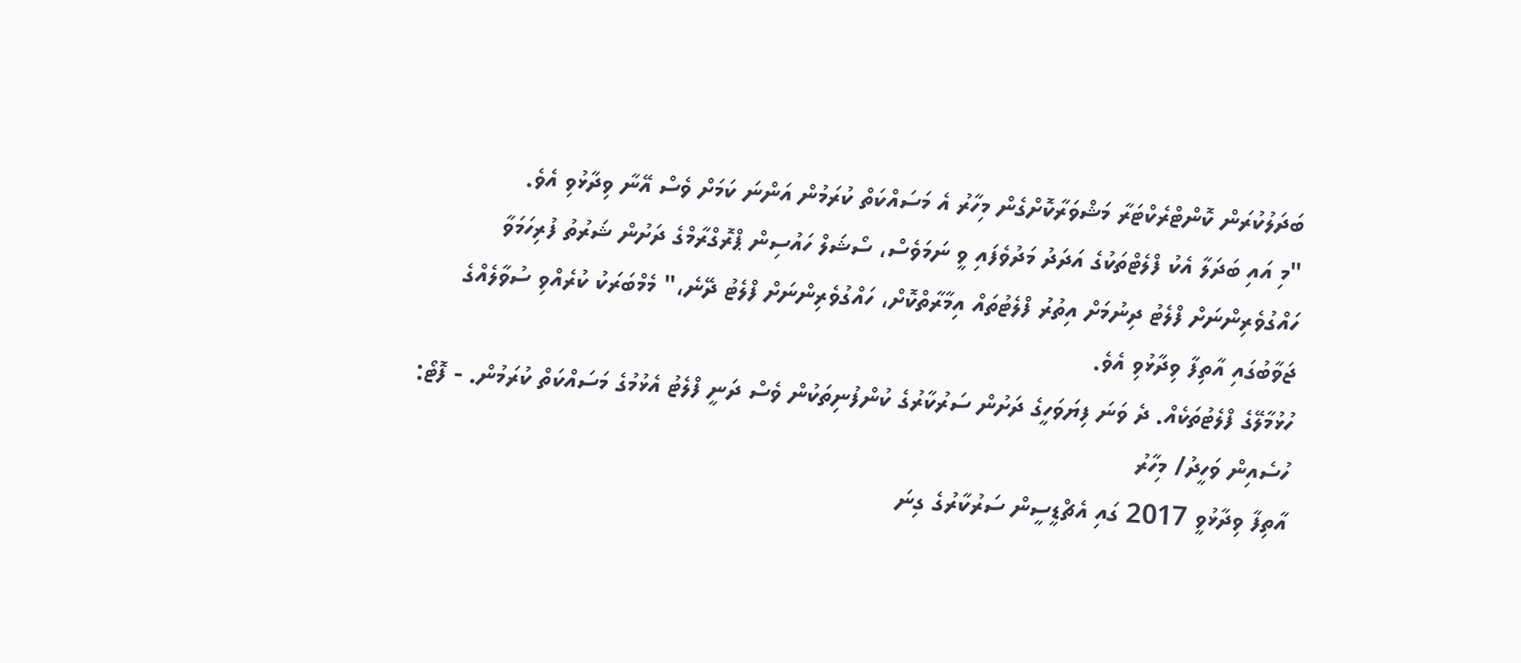ބަދަލުކުރަން ކޮންޓްރެކްޓަރާ މަޝްވަރާކޮށްގެން މިހާރު އެ މަސައްކަތް ކުރަމުން އަންނަ ކަމަށް ވެސް އޭނާ ވިދާޅުވި އެވެ.
"މި އައި ބަދަލާ އެކު ފްލެޓްތަކުގެ އަދަދު މަދުވެފައި ވީ ނަމަވެސް، ސޯޝަލް ހައުސިން ޕްރޮގްރާމްގެ ދަށުން ޝަރުތު ފުރިހަމަވާ ހައްގުވެރިންނަށް ފްލެޓު ދިނުމަށް އިތުރު ފްލެޓުތައް އިމާރާތްކޮށް، ހައްގުވެރިންނަށް ފްލެޓު ދޭނެ،" މެމްބަރަކު ކުރެއްވި ސުވާލެއްގެ ޖަވާބުގައި އާތިފާ ވިދާޅުވި އެވެ.
ހުޅުމާލޭގެ ފްލެޓުތަކެއް. ދެ ވަނަ ފިޔަވަހީގެ ދަށުން ސަރުކާރުގެ ކުންފުނިތަކުން ވެސް ދަނީ ފްލެޓު އެޅުމުގެ މަސައްކަތް ކުރަމުން. - ފޮޓޯ: ހުސެއިން ވަހީދު/ މިހާރު
އާތިފާ ވިދާޅުވީ 2017 ގައި އެޗްޑީސީން ސަރުކާރުގެ ގިނަ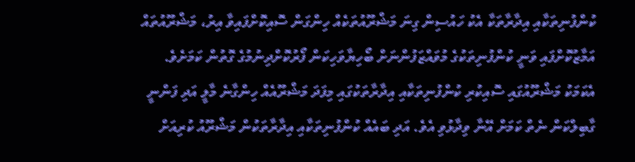ކުންފުނިތަކާއި އިދާރާތަކާ އެކު ހައުސިން ގިނަ މަޝްރޫއުތަކެއް ހިންގަން ސޮއިކޮށްފައިވާ އިރު، މަޝްރޫއުތައް އަމާޒުކޮށްފައި ވަނީ ކުންފުނިތަކުގެ މުވައްޒަފުންނަށް ބޯހިޔާވަހިކަން ފޯރުކޮށްދިނުމުގެ ގޮތުން ކަމަށެވެ.
އެކަމަކު މަޝްރޫއުގައި ސޮއިކުރި ކުންފުނިތަކާއި އިދާރާތަކުގައި މިފަދަ މަޝްރޫއެއް ހިންގާނެ މާލީ އަދި ފަންނީ ގާބިލްކަން ނެތް ކަމަށް އޭނާ ވިދާޅުވި އެވެ. އަދި ބައެއް ކުންފުނިތަކާއި އިދާރާތަކުން މަޝްރޫއު ކުރިއަށް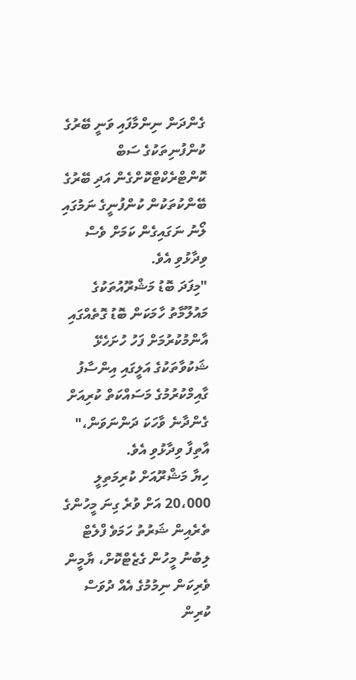ގެންދަން ނިންމާފައި ވަނީ ބޭރުގެ ކުންފުނިތަކުގެ ސަބް ކޮންޓްރެކްޓްކޮށްގެން އަދި ބޭރުގެ ބޭންކުތަކުން ކުންފުނީގެ ނަމުގައި ލޯނު ނަގައިގެން ކަމަށް ވެސް ވިދާޅުވި އެވެ.
"މިފަދަ ބޮޑު މަޝްރޫއުތަކުގެ މައުލޫމާތު ހާމަކަން ބޮޑު ގޮތެއްގައި އާންމުކުރުމަށް ފަހު ހުށަހެޅޭ ޝަކުވާތަކުގެ އަލީގައި އިންސާފު ގާއިމްކުރުމުގެ މަސައްކަތް ކުރިއަށް ގެންދާނެ ވާހަކަ ދަންނަވަން،" އާތިފާ ވިދާޅުވި އެވެ.
ހިޔާ މަޝްރޫއަށް ކުރިމަތިލީ 20،000 އަށް ވުރެ ގިނަ މީހުންގެ ތެރެއިން ޝަރުތު ހަމަވެ ފްލެޓް ލިބުނު މީހުން ގެޒެޓްކޮށް، ޔާމީން ވެރިކަން ނިމުމުގެ އެއް ދުވަސް ކުރިން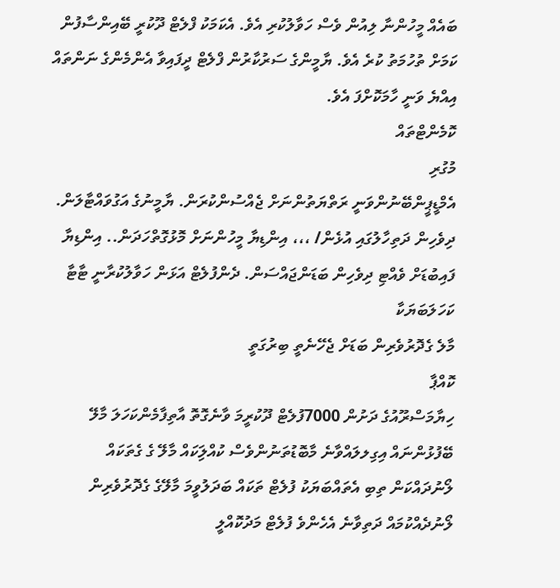ބައެއް މީހުންނާ ލިއުން ވެސް ހަވާލުކުރި އެވެ. އެކަމަކު ފްލެޓް ދޫކުރީ ބޭއިންސާފުން ކަމަށް ތުހުމަތު ކުރެ އެވެ. ޔާމީންގެ ސަރުކާރުން ފްލެޓް ދީފައިވާ އެންމެންގެ ނަންތައް އިއްޔެ ވަނީ ހާމަކޮށްފަ އެވެ.
ކޮމެންޓްތައް
މުގުރި
އެމްޑީޕީންބޭނުންވަނީ ރަތްޔަތުންނަށް ޖެއްސުންކުރަން. ޔާމީނުގެ އަގުވައްޓާލަން. ދިވެހިން ދަތިހާލުގައި އުޅެން/ ،،، އިންޑިޔާ މީހުންނަށް މޮޅުގޮތްހަދަން.. އިންޑިޔާ ފައިބުޑަށް ވެއްޓި ދިވެހިން ބަޑަންޖައްސަން. ދެންފުލެޓް އަޅަން ހަވާލުކުރާނީ ޓާޓާ ކަހަލަބަޔަކާ
މާލެ ގެދޮރުވެރިން ބަޑަށް ޖެހޭނެތީ ބިރުގަތީ
ކޮއްޕާ
ހިޔާމަސްރޫއުގެ ދަށުން 7000ފުލެޓް ދޫކުރީމަ ވާނެގޮތޮ އާތިފާމެންކަހަލަ މާލޭ ބޭފުޅުންނައް އިގިލލައްވާނެ މާބޮޑުތަނުންވެސް ކުއްލިަކައް މާލޭ ގެ ގެތަކައް ލޯނުދައްކަން ތިބި އެތައްބަޔަކު ފުލެޓް ތަކައް ބަދަލުވީމަ މާލޭގެ ގެދޮރުވެރިން ލޯނުދެއްކުމައް ދަތިވާނެ އެހެންވެ ފުލެޓް މަދުކޮއްލީ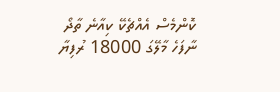ކޮންމެސް އެއްޗެކޭ ކިއާނެ ތާދޯ ނާފަހެ މާލޭގަ 18000 ރުފިޔާ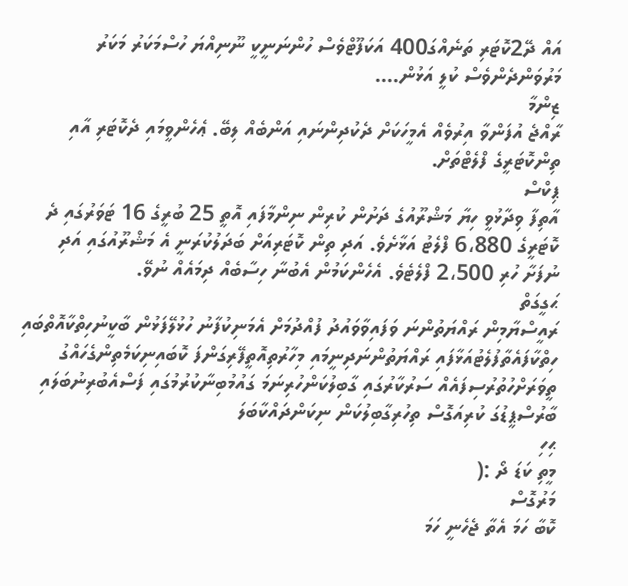އައް ދޭ2ކޮޓަރި ތަނެއްގަ400 އަކަފޫޓްވެސް ހުންނަނީކީ ނޫނިއްޔަ ހުސްމަކަރު މަކަރު މަރުވަންދެންވެސް ކުލީ އަޅުން....
ޒިންމާ
ރާއްޖެ އުފަންވާ އިރުވެއް އެމީހަކަށް ދެކުދިންނައި އަންބެއް ލިބޭ. ޢެހެންވީމައި ދެކޮޓަރި އާއި ތިންކޮޓަރީގެ ފްލެޓްތަށް.
ޕިކްސް
އާތިފާ ވިދާޅުވީ ހިޔާ މަޝްރޫއުގެ ދަށުން ކުރިން ނިންމާފައި އޮތީ 25 ބުރީގެ 16 ޓަވަރުގައި ދެ ކޮޓަރީގެ 6،880 ފްލެޓު އަޅާށެވެ. އަދި ތިން ކޮޓަރިއަށް ބަދަލުކުރަނީ އެ މަޝްރޫއުގައި އަދި ނުފަށާ ހުރި 2،500 ފްލެޓެވެ. އެހެންކަމުން އެބުނާ ހިސާބެއް ދިމައެއް ނުވޭ.
ޙަގީގަތް
ރައީސްޔާމިން ރައްޔަތުންނަ ވަފައިވާވައުދު ފުއްދުމަށް އެމަނިކުފާނު ހުޅުލޭފަޅުން ބާކީނުހިތްކާއޮތްބައި ހިތްކާފައެތާފުލެޓުއަޅާފައި ރައްޔަތުންނަދިނީމައި މިހާރުތިއޮތީފޭރިގަންފަ ކޮބައިނިކަމެތިންގެހައްގު ތީވަރަށްހުތުރުސިފައެއް ސަރުކާރުގައި ގާބިލުކަންހުރިނަމަ ގައުމުބިނާކުރުމުގައި ފަސްއެބުރިނުބަލައި ބާރުސްޕީޑުގަ ކުރިއަގޮސް ތިހުރިގާބިލުކަން ނިކަންދައްކާބަލަ
ޙިހި
މީތި ކަޑަ ދޯ :(
މަރުގޮސް
ކޮބާ ހަމަ އެތާ ޖެހެނީ ހަމަ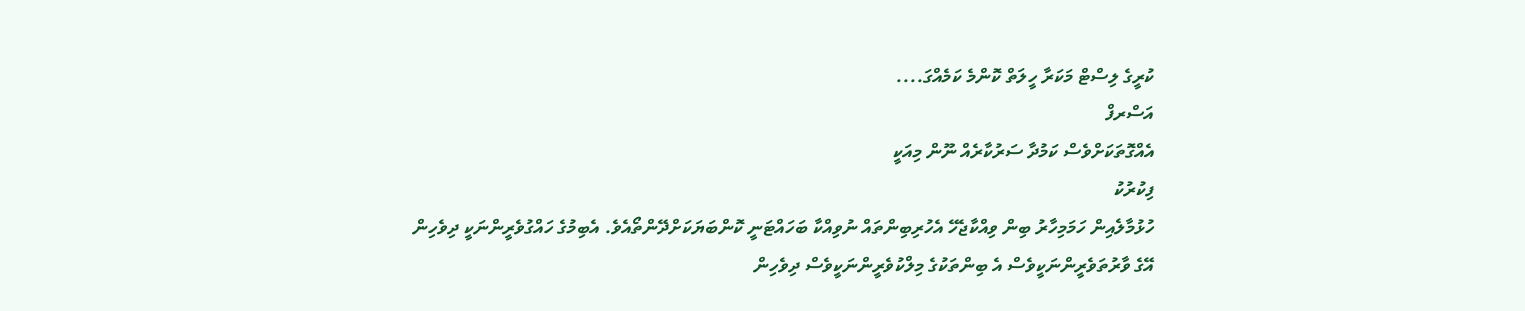ކުރީގެ ލިސްޓް މަކަރާ ހީލަތް ކޮންމެ ކަމެއްގަ....
އަސްރފް
އެއްގޮތަކަށްވެސް ކަމުދާ ސަރުކާރެއް ނޫން މިއަކީ
ފިކުރުކު
ހުޅުމާލެއިން ހަމަމިހާރު ބިން ވިއްކާޖެހޭ އެހުރިބިންތައް ނުވިއްކާ ބަހައްޓަނީ ކޮންބަޔަކަށްދޭންތޯއެވެ. އެބިމުގެ ހައްގުވެރީންނަކީ ދިވެހިން އޭގެ ވާރުތަވެރީންނަކީވެސް އެ ބިންތަކުގެ މިލްކުވެރީންނަކީވެސް ދިވެހިން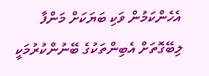އެހެންކަމުން ވަކި ބަޔަކަށް މަންފާ ލިބޭގޮތަށް އެބިންތަކުގެ ބޭނުންކުރުމަކީ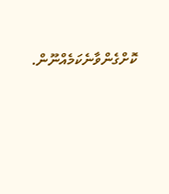ކޮށްގެންވާނެކަމެއްނޫން.